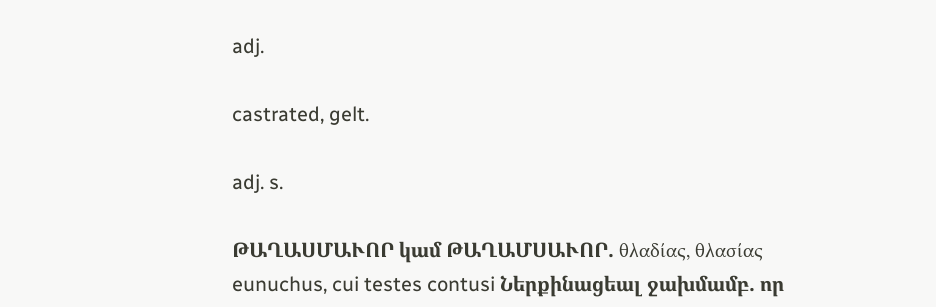adj.

castrated, gelt.

adj. s.

ԹԱՂԱՍՄԱՒՈՐ կամ ԹԱՂԱՄՍԱՒՈՐ. θλαδίας, θλασίας eunuchus, cui testes contusi Ներքինացեալ ջախմամբ. որ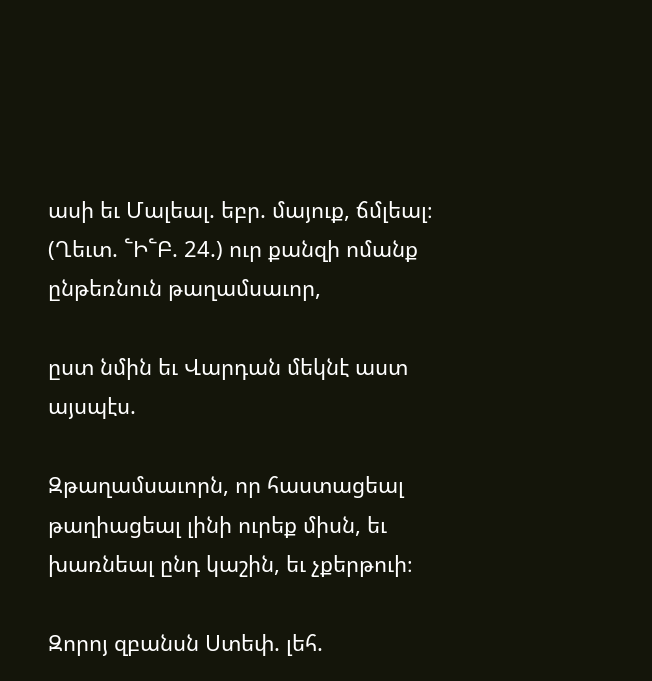ասի եւ Մալեալ. եբր. մայուք, ճմլեալ։ (Ղեւտ. ՟Ի՟Բ. 24.) ուր քանզի ոմանք ընթեռնուն թաղամսաւոր,

ըստ նմին եւ Վարդան մեկնէ աստ այսպէս.

Զթաղամսաւորն, որ հաստացեալ թաղիացեալ լինի ուրեք միսն, եւ խառնեալ ընդ կաշին, եւ չքերթուի։

Զորոյ զբանսն Ստեփ. լեհ.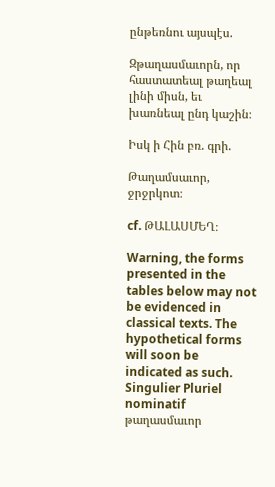ընթեռնու այսպէս.

Զթաղասմաւորն, որ հաստատեալ թաղեալ լինի միսն, եւ խառնեալ ընդ կաշին։

Իսկ ի Հին բռ. գրի.

Թաղամսաւոր, ջրջրկոտ։

cf. ԹԱԼԱՍՄԵՂ։

Warning, the forms presented in the tables below may not be evidenced in classical texts. The hypothetical forms will soon be indicated as such.
Singulier Pluriel
nominatif թաղասմաւոր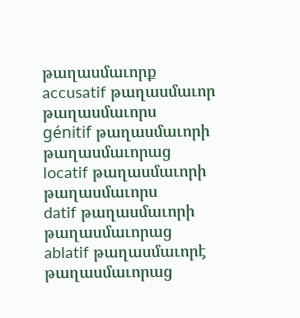թաղասմաւորք
accusatif թաղասմաւոր թաղասմաւորս
génitif թաղասմաւորի թաղասմաւորաց
locatif թաղասմաւորի թաղասմաւորս
datif թաղասմաւորի թաղասմաւորաց
ablatif թաղասմաւորէ թաղասմաւորաց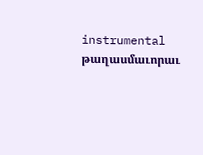instrumental թաղասմաւորաւ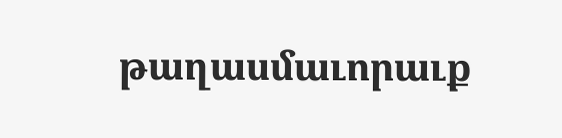թաղասմաւորաւք